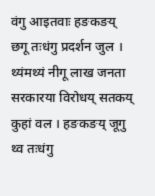वंगु आइतवाः हङकङय् छगू तःधंगु प्रदर्शन जुल । थ्यंमथ्यं नीगू लाख जनता सरकारया विरोधय् सतकय् कुहां वल । हङकङय् जूगु थ्व तःधंगु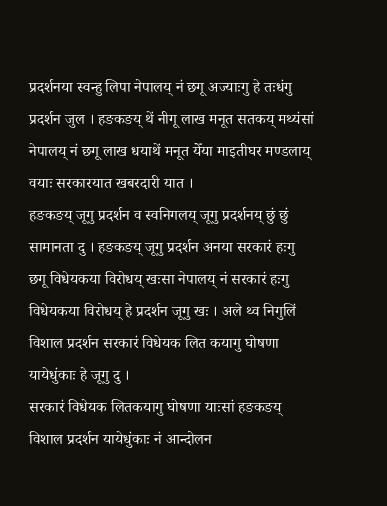प्रदर्शनया स्वन्हु लिपा नेपालय् नं छगू अज्याःगु हे तःधंगु प्रदर्शन जुल । हङकङय् थें नीगू लाख मनूत सतकय् मथ्यंसां नेपालय् नं छगू लाख धयाथें मनूत येँया माइतीघर मण्डलाय् वयाः सरकारयात खबरदारी यात ।
हङकङय् जूगु प्रदर्शन व स्वनिगलय् जूगु प्रदर्शनय् छुं छुं सामानता दु । हङकङय् जूगु प्रदर्शन अनया सरकारं हःगु छगू विधेयकया विरोधय् खःसा नेपालय् नं सरकारं हःगु विधेयकया विरोधय् हे प्रदर्शन जूगु खः । अले थ्व निगुलिं विशाल प्रदर्शन सरकारं विधेयक लित कयागु घोषणा यायेधुंकाः हे जूगु दु ।
सरकारं विधेयक लितकयागु घोषणा याःसां हङकङय् विशाल प्रदर्शन यायेधुंकाः नं आन्दोलन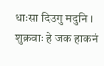धाःसा दिउगु मदुनि । शुक्रवाः हे जक हाकनं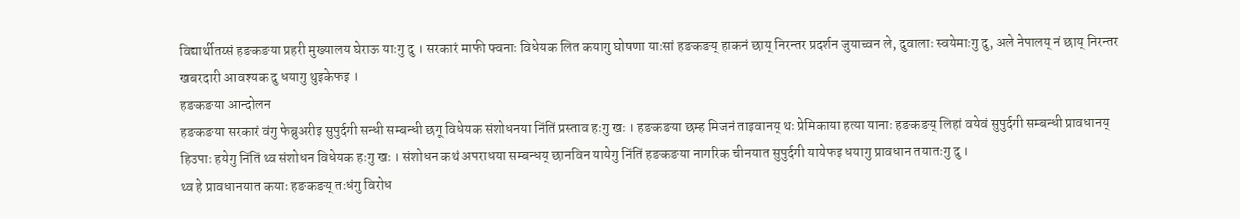विद्यार्थीतय्सं हङकङया प्रहरी मुख्यालय घेराऊ याःगु दु । सरकारं माफी फ्वनाः विधेयक लित कयागु घोषणा याःसां हङकङय् हाकनं छाय् निरन्तर प्रदर्शन जुयाच्वन ले, दुवालाः स्वयेमाःगु दु, अले नेपालय् नं छाय् निरन्तर खबरदारी आवश्यक दु धयागु थुइकेफइ ।
हङकङया आन्दोलन
हङकङया सरकारं वंगु फेब्रुअरीइ सुपुर्दगी सन्धी सम्बन्धी छगू विधेयक संशोधनया निंतिं प्रस्ताव हःगु खः । हङकङया छम्ह मिजनं ताइवानय् थः प्रेमिकाया हत्या यानाः हङकङय् लिहां वयेवं सुपुर्दगी सम्बन्धी प्रावधानय् हिउपाः हयेगु निंतिं थ्व संशोधन विधेयक हःगु खः । संशोधन कथं अपराधया सम्बन्धय् छानविन यायेगु निंतिं हङकङया नागरिक चीनयात सुपुर्दगी यायेफइ धयागु प्रावधान तयातःगु दु ।
थ्व हे प्रावधानयात कयाः हङकङय् तःधंगु विरोध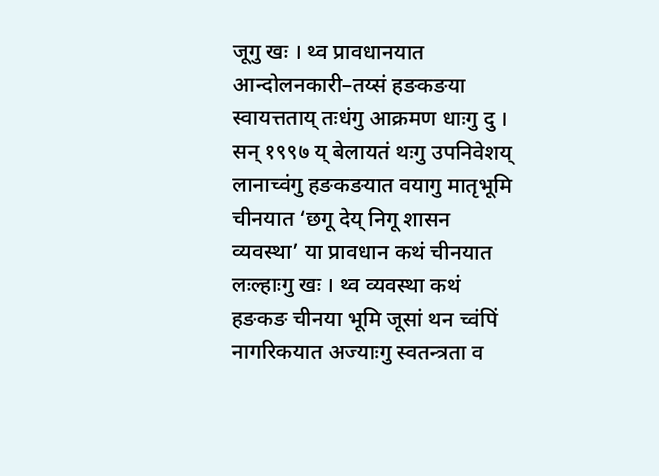जूगु खः । थ्व प्रावधानयात आन्दोलनकारी–तय्सं हङकङया स्वायत्तताय् तःधंगु आक्रमण धाःगु दु । सन् १९९७ य् बेलायतं थःगु उपनिवेशय् लानाच्वंगु हङकङयात वयागु मातृभूमि चीनयात ‘छगू देय् निगू शासन व्यवस्था’ या प्रावधान कथं चीनयात लःल्हाःगु खः । थ्व व्यवस्था कथं हङकङ चीनया भूमि जूसां थन च्वंपिं नागरिकयात अज्याःगु स्वतन्त्रता व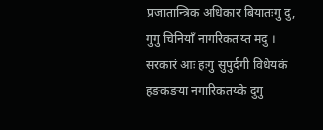प्रजातान्त्रिक अधिकार बियातःगु दु, गुगु चिनियाँ नागरिकतय्त मदु । सरकारं आः हःगु सुपुर्दगी विधेयकं हङकङया नगारिकतय्के दुगु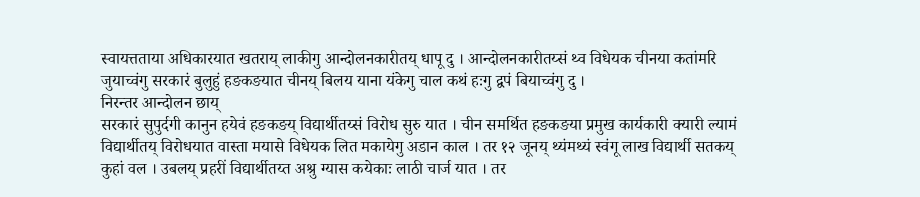स्वायत्तताया अधिकारयात खतराय् लाकीगु आन्दोलनकारीतय् धापू दु । आन्दोलनकारीतय्सं थ्व विधेयक चीनया कतांमरि जुयाच्वंगु सरकारं बुलुहुं हङकङयात चीनय् बिलय याना यंकेगु चाल कथं हःगु द्वपं बियाच्वंगु दु ।
निरन्तर आन्दोलन छाय्
सरकारं सुपुर्दगी कानुन हयेवं हङकङय् विद्यार्थीतय्सं विरोध सुरु यात । चीन समर्थित हङकङया प्रमुख कार्यकारी क्यारी ल्यामं विद्यार्थीतय् विरोधयात वास्ता मयासे विधेयक लित मकायेगु अडान काल । तर १२ जूनय् थ्यंमथ्यं स्वंगू लाख विद्यार्थी सतकय् कुहां वल । उबलय् प्रहरीं विद्यार्थीतय्त अश्रु ग्यास कयेकाः लाठी चार्ज यात । तर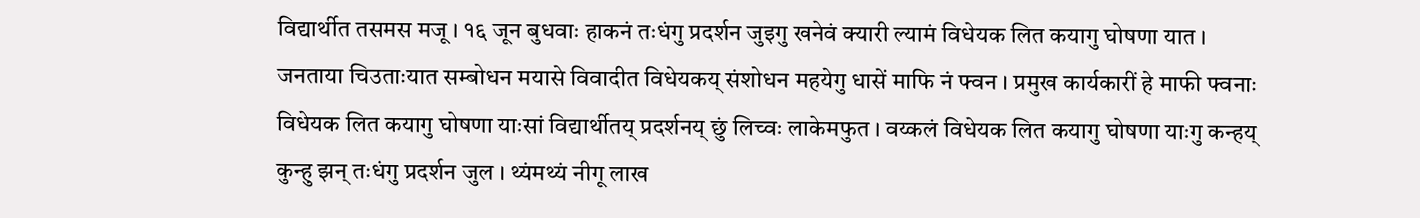विद्यार्थीत तसमस मजू । १६ जून बुधवाः हाकनं तःधंगु प्रदर्शन जुइगु खनेवं क्यारी ल्यामं विधेयक लित कयागु घोषणा यात । जनताया चिउताःयात सम्बोधन मयासे विवादीत विधेयकय् संशोधन महयेगु धासें माफि नं फ्वन । प्रमुख कार्यकारीं हे माफी फ्वनाः विधेयक लित कयागु घोषणा याःसां विद्यार्थीतय् प्रदर्शनय् छुं लिच्वः लाकेमफुत । वय्कलं विधेयक लित कयागु घोषणा याःगु कन्हय् कुन्हु झन् तःधंगु प्रदर्शन जुल । थ्यंमथ्यं नीगू लाख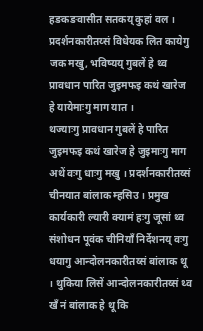हङकङवासीत सतकय् कुहां वल । प्रदर्शनकारीतय्सं विधेयक लित कायेगु जक मखु, भविष्यय् गुबलें हे थ्व प्रावधान पारित जुइमफइ कथं खारेज हे यायेमाःगु माग यात ।
थज्याःगु प्रावधान गुबलें हे पारित जुइमफइ कथं खारेज हे जुइमाःगु माग अथें वःगु धाःगु मखु । प्रदर्शनकारीतय्सं चीनयात बांलाक म्हसिउ । प्रमुख कार्यकारी ल्यारी क्यामं हःगु जूसां थ्व संशोधन पूवंक चीनियाँ निर्देशनय् वःगु धयागु आन्दोलनकारीतय्सं बांलाक थू । थुकिया लिसें आन्दोलनकारीतय्सं थ्व खँ नं बांलाक हे थू कि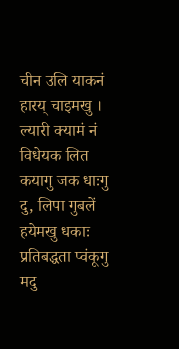चीन उलि याकनं हारय् चाइमखु । ल्यारी क्यामं नं विधेयक लित कयागु जक धाःगु दु, लिपा गुबलें हयेमखु धकाः प्रतिबद्धता प्वंकूगु मदु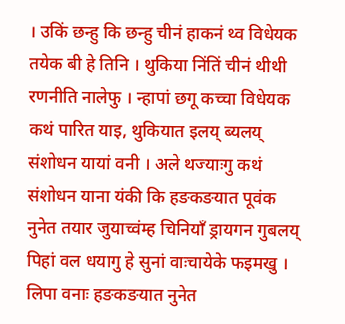। उकिं छन्हु कि छन्हु चीनं हाकनं थ्व विधेयक तयेक बी हे तिनि । थुकिया निंतिं चीनं थीथी रणनीति नालेफु । न्हापां छगू कच्चा विधेयक कथं पारित याइ, थुकियात इलय् ब्यलय् संशोधन यायां वनी । अले थज्याःगु कथं संशोधन याना यंकी कि हङकङयात पूवंक नुनेत तयार जुयाच्वंम्ह चिनियाँ ड्रायगन गुबलय् पिहां वल धयागु हे सुनां वाःचायेके फइमखु । लिपा वनाः हङकङयात नुनेत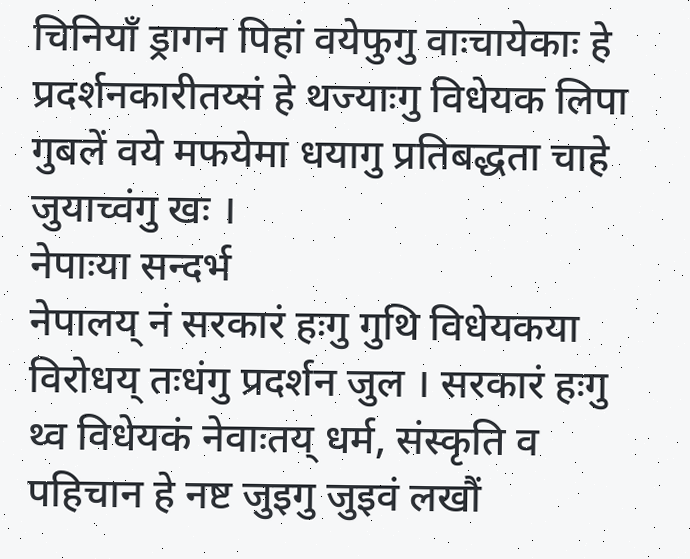चिनियाँ ड्रागन पिहां वयेफुगु वाःचायेकाः हे प्रदर्शनकारीतय्सं हे थज्याःगु विधेयक लिपा गुबलें वये मफयेमा धयागु प्रतिबद्धता चाहे जुयाच्वंगु खः ।
नेपाःया सन्दर्भ
नेपालय् नं सरकारं हःगु गुथि विधेयकया विरोधय् तःधंगु प्रदर्शन जुल । सरकारं हःगु थ्व विधेयकं नेवाःतय् धर्म, संस्कृति व पहिचान हे नष्ट जुइगु जुइवं लखौं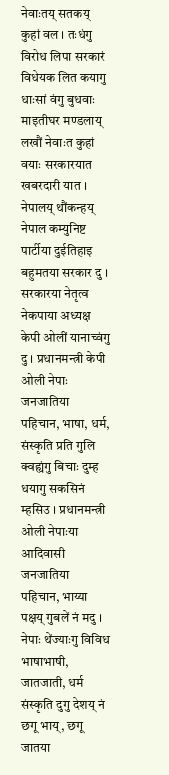नेवाःतय् सतकय् कुहां वल । तःधंगु विरोध लिपा सरकारं विधेयक लित कयागु धाःसां वंगु बुधवाः माइतीघर मण्डलाय् लखौं नेवाःत कुहां वयाः सरकारयात खबरदारी यात ।
नेपालय् थौंकन्हय् नेपाल कम्युनिष्ट पार्टीया दुईतिहाइ बहुमतया सरकार दु । सरकारया नेतृत्व नेकपाया अध्यक्ष केपी ओलीं यानाच्वंगु दु । प्रधानमन्त्री केपी ओली नेपाः जनजातिया पहिचान, भाषा, धर्म, संस्कृति प्रति गुलि क्वह्यंगु बिचाः दुम्ह धयागु सकसिनं म्हसिउ । प्रधानमन्त्री ओली नेपाःया आदिवासी जनजातिया पहिचान, भाय्या पक्षय् गुबलें नं मदु । नेपाः थेंज्याःगु विविध भाषाभाषी, जातजाती, धर्म संस्कृति दुगु देशय् नं छगू भाय्, छगू जातया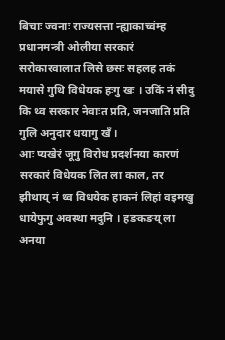बिचाः ज्वनाः राज्यसत्ता न्ह्याकाच्वंम्ह प्रधानमन्त्री ओलीया सरकारं सरोकारवालात लिसे छसः सहलह तकं मयासे गुथि विधेयक हःगु खः । उकिं नं सीदु कि थ्व सरकार नेवाःत प्रति, जनजाति प्रति गुलि अनुदार धयागु खँ ।
आः प्यखेरं जूगु विरोध प्रदर्शनया कारणं सरकारं विधेयक लित ला काल, तर झीथाय् नं थ्व विधयेक हाकनं लिहां वइमखु धायेफुगु अवस्था मदुनि । हङकङय् ला अनया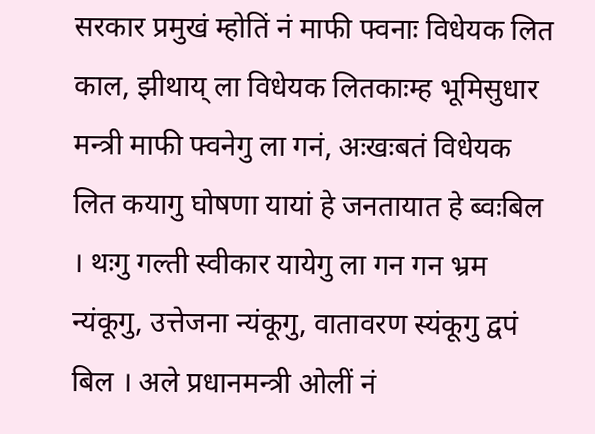सरकार प्रमुखं म्होतिं नं माफी फ्वनाः विधेयक लित काल, झीथाय् ला विधेयक लितकाःम्ह भूमिसुधार मन्त्री माफी फ्वनेगु ला गनं, अःखःबतं विधेयक लित कयागु घोषणा यायां हे जनतायात हे ब्वःबिल । थःगु गल्ती स्वीकार यायेगु ला गन गन भ्रम न्यंकूगु, उत्तेजना न्यंकूगु, वातावरण स्यंकूगु द्वपं बिल । अले प्रधानमन्त्री ओलीं नं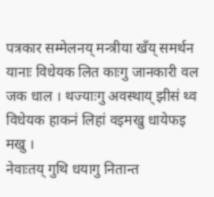पत्रकार सम्मेलनय् मन्त्रीया खँय् समर्थन यानाः विधेयक लित काःगु जानकारी वल जक धाल । थज्याःगु अवस्थाय् झीसं थ्व विधेयक हाकनं लिहां वइमखु धायेफइ मखु ।
नेवाःतय् गुथि धयागु नितान्त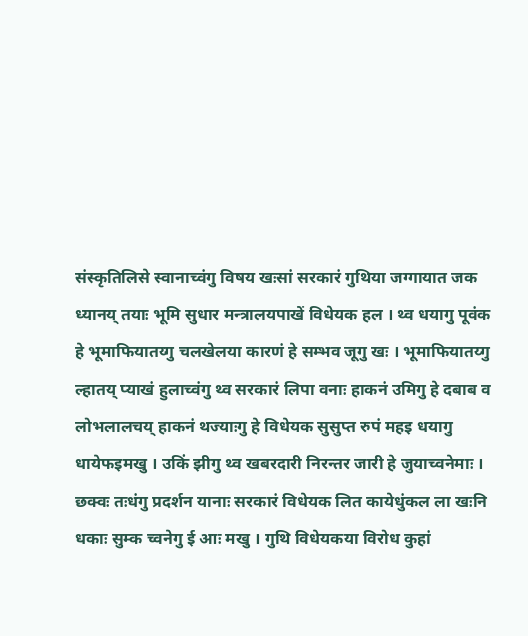संस्कृतिलिसे स्वानाच्वंगु विषय खःसां सरकारं गुथिया जग्गायात जक ध्यानय् तयाः भूमि सुधार मन्त्रालयपाखें विधेयक हल । थ्व धयागु पूवंक हे भूमाफियातय्गु चलखेलया कारणं हे सम्भव जूगु खः । भूमाफियातय्गु ल्हातय् प्याखं हुलाच्वंगु थ्व सरकारं लिपा वनाः हाकनं उमिगु हे दबाब व लोभलालचय् हाकनं थज्याःगु हे विधेयक सुसुप्त रुपं महइ धयागु धायेफइमखु । उकिं झीगु थ्व खबरदारी निरन्तर जारी हे जुयाच्वनेमाः । छक्वः तःधंगु प्रदर्शन यानाः सरकारं विधेयक लित कायेधुंकल ला खःनि धकाः सुम्क च्वनेगु ई आः मखु । गुथि विधेयकया विरोध कुहां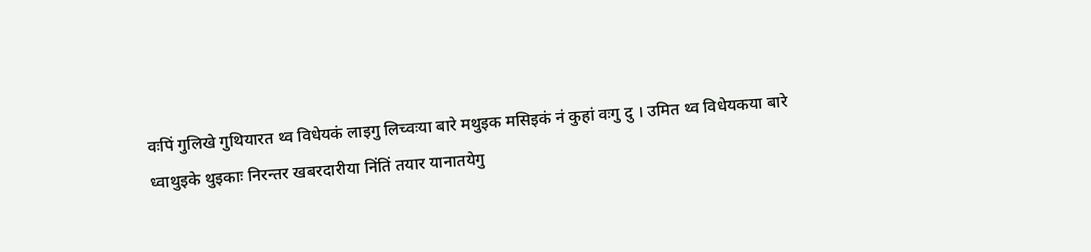वःपिं गुलिखे गुथियारत थ्व विधेयकं लाइगु लिच्वःया बारे मथुइक मसिइकं नं कुहां वःगु दु । उमित थ्व विधेयकया बारे ध्वाथुइके थुइकाः निरन्तर खबरदारीया निंतिं तयार यानातयेगु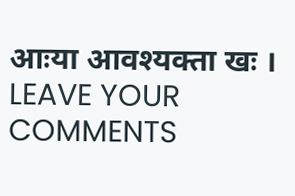आःया आवश्यक्ता खः ।
LEAVE YOUR COMMENTS